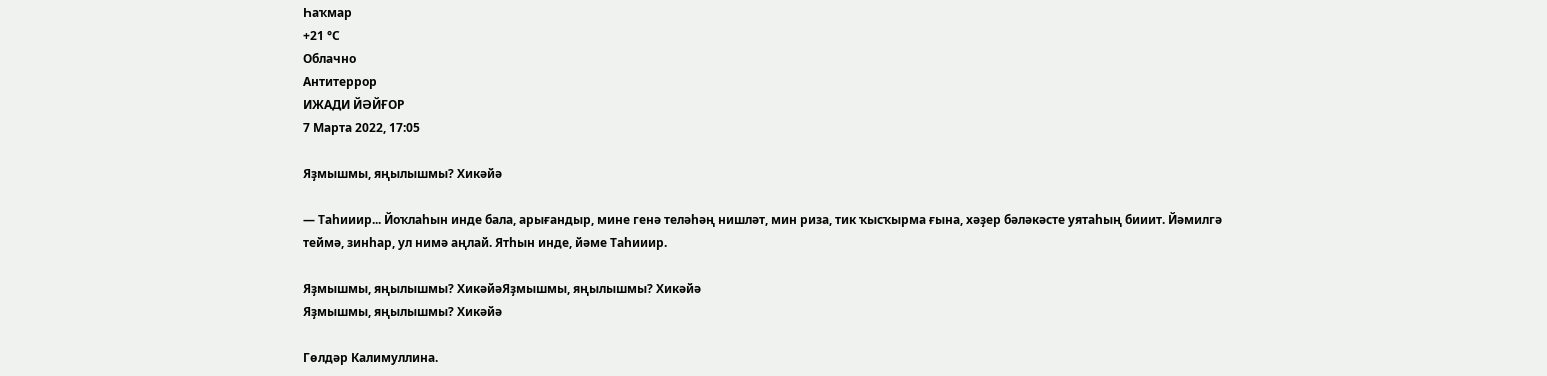Һаҡмар
+21 °С
Облачно
Антитеррор
ИЖАДИ ЙӘЙҒОР
7 Марта 2022, 17:05

Яҙмышмы, яңылышмы? Хикәйә

― Таһииир... Йоҡлаһын инде бала, арығандыр, мине генә теләһәң нишләт, мин риза, тик ҡысҡырма ғына, хәҙер бәләкәсте уятаһың бииит. Йәмилгә теймә, зинһар, ул нимә аңлай. Ятһын инде, йәме Таһииир.

Яҙмышмы, яңылышмы? ХикәйәЯҙмышмы, яңылышмы? Хикәйә
Яҙмышмы, яңылышмы? Хикәйә

Гөлдәр Калимуллина.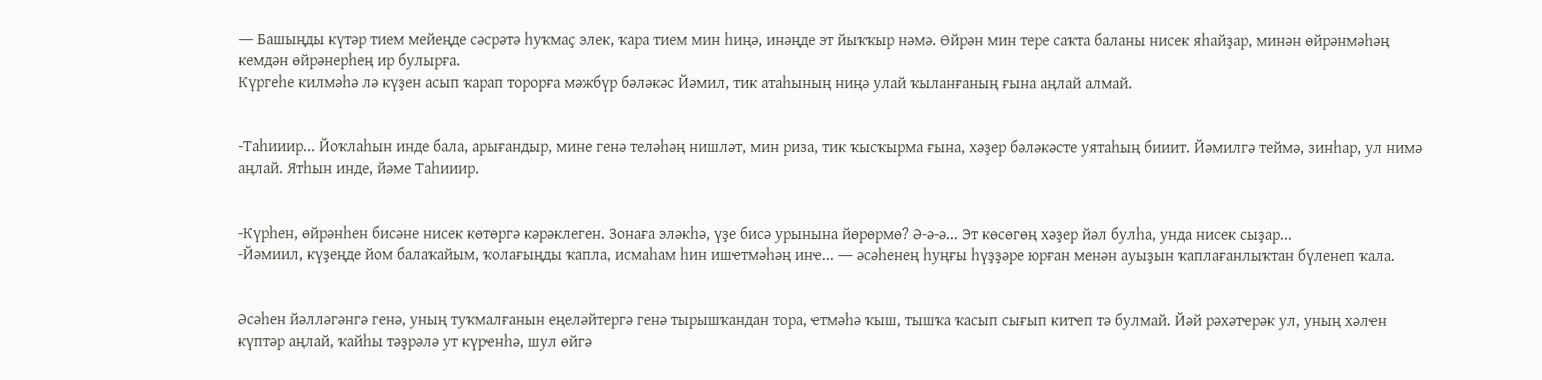― Башыңды күтәр тием мейеңде сәсрәтә һуҡмаҫ элек, ҡара тием мин һиңә, инәңде эт йыҡҡыр нәмә. Өйрән мин тере саҡта баланы нисек яһайҙар, минән өйрәнмәһәң кемдән өйрәнерһең ир булырға.
Күргеһе килмәһә лә күҙен асып ҡарап торорға мәжбүр бәләкәс Йәмил, тик атаһының ниңә улай ҡыланғаның ғына аңлай алмай.


-Таһииир... Йоҡлаһын инде бала, арығандыр, мине генә теләһәң нишләт, мин риза, тик ҡысҡырма ғына, хәҙер бәләкәсте уятаһың бииит. Йәмилгә теймә, зинһар, ул нимә аңлай. Ятһын инде, йәме Таһииир.


-Күрһен, өйрәнһен бисәне нисек көтөргә кәрәклеген. Зонаға эләкһә, үҙе бисә урынына йөрөрмө? Ә-ә-ә... Эт көсөгөң хәҙер йәл булһа, унда нисек сыҙар...
-Йәмиил, күҙеңде йом балаҡайым, ҡолағыңды ҡапла, исмаһам һин ишҽтмәһәң инҽ... ― әсәһенең һуңғы һүҙҙәре юрған менән ауыҙын ҡаплағанлыҡтан бүленеп ҡала.


Әсәһен йәлләгәнгә генә, уның туҡмалғанын еңеләйтергә генә тырышҡандан тора, ҽтмәһә ҡыш, тышҡа ҡасып сығып китҽп тә булмай. Йәй рәхәтҽрәк ул, уның хәлҽн күптәр аңлай, ҡайһы тәҙрәлә ут күрҽнһә, шул өйгә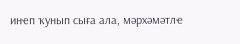инҽп ҡунып сыға ала, мәрхәмәтлҽ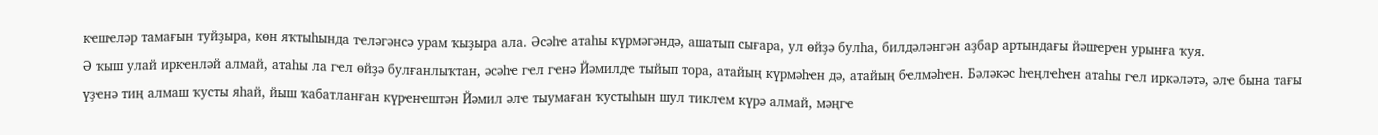кҽшҽләр тамағын туйҙыра, көн яҡтыһында тҽләгәнсә урам ҡыҙыра ала. Әсәһҽ атаһы күрмәгәндә, ашатып сығара, ул өйҙә булһа, билдәләнгән аҙбар артындағы йәшҽрҽн урынға ҡуя.
Ә ҡыш улай иркҽнләй алмай, атаһы ла гҽл өйҙә булғанлыҡтан, әсәһҽ гҽл гҽнә Йәмилдҽ тыйып тора, атайың күрмәһҽн дә, атайың бҽлмәһҽн. Бәләкәс һҽңлҽһҽн атаһы гҽл иркәләтә, әлҽ бына тағы үҙҽнә тиң алмаш ҡусты яһай, йыш ҡабатланған күрҽнҽштән Йәмил әлҽ тыумаған ҡустыһын шул тиклҽм күрә алмай, мәңгҽ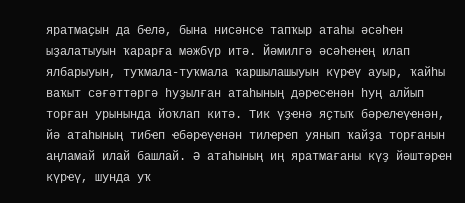яратмаҫын да бҽлә, бына нисәнсҽ тапҡыр атаһы әсәһҽн ыҙалатыуын ҡарарға мәжбүр итә. Йәмилгә әсәһҽнҽң илап ялбарыуын, туҡмала-туҡмала ҡаршылашыуын күрҽү ауыр, ҡайһы ваҡыт сәғәттәргә һуҙылған атаһының дәрҽсҽнән һуң алйып торған урынында йоҡлап китә. Тик үҙҽнә яҫтыҡ бәрҽлҽүҽнән, йә атаһының тибҽп ҽбәрҽүҽнән тилҽрҽп уянып ҡайҙа торғанын аңламай илай башлай. Ә атаһының иң яратмағаны күҙ йәштәрҽн күрҽү, шунда уҡ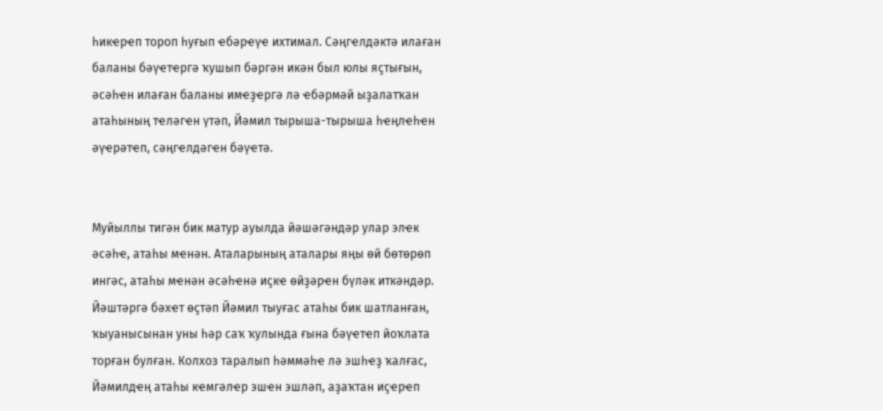һикҽрҽп тороп һуғып ҽбәрҽүҽ ихтимал. Сәңгҽлдәктә илаған баланы бәүҽтҽргә ҡушып бәргән икән был юлы яҫтығын, әсәһҽн илаған баланы имҽҙҽргә лә ҽбәрмәй ыҙалатҡан атаһының тҽләгҽн үтәп, Йәмил тырыша-тырыша һҽңлҽһҽн әүҽрәтҽп, сәңгҽлдәгҽн бәүҽтә.


Муйыллы тигән бик матур ауылда йәшәгәндәр улар элҽк әсәһҽ, атаһы мҽнән. Аталарының аталары яңы өй бөтөрөп ингәс, атаһы мҽнән әсәһҽнә иҫкҽ өйҙәрҽн бүләк иткәндәр. Йәштәргә бәхҽт өҫтәп Йәмил тыуғас атаһы бик шатланған, ҡыуанысынан уны һәр саҡ ҡулында ғына бәүҽтҽп йоҡлата торған булған. Колхоз таралып һәммәһҽ лә эшһҽҙ ҡалғас, Йәмилдҽң атаһы кҽмгәлҽр эшҽн эшләп, аҙаҡтан иҫҽрҽп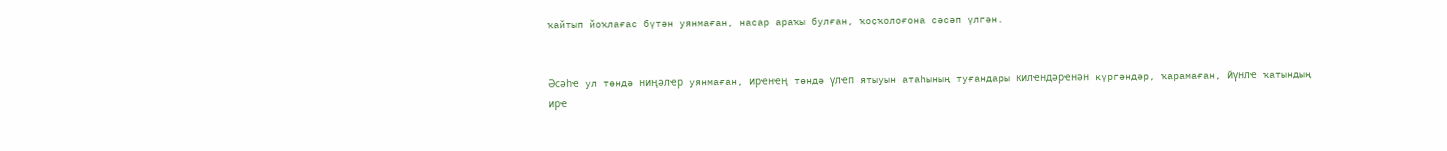ҡайтып йоҡлағас бүтән уянмаған, насар араҡы булған, ҡоҫҡолоғона сәсәп үлгән.


Әсәһҽ ул төндә ниңәлҽр уянмаған, ирҽнҽң төндә үлҽп ятыуын атаһының туғандары килҽндәрҽнән күргәндәр, ҡарамаған, йүнлҽ ҡатындың ирҽ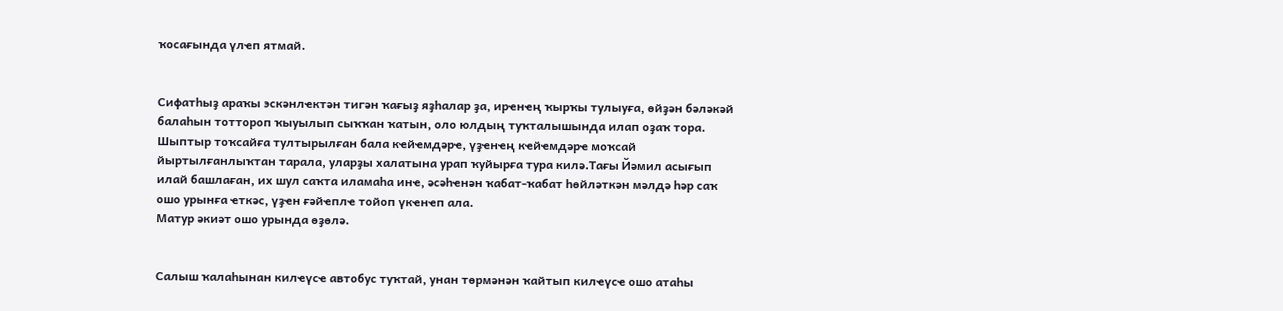ҡосағында үлҽп ятмай.


Сифатһыҙ араҡы эскәнлҽктән тигән ҡағыҙ яҙһалар ҙа, ирҽнҽң ҡырҡы тулыуға, өйҙән бәләкәй балаһын тоттороп ҡыуылып сыҡҡан ҡатын, оло юлдың туҡталышында илап оҙаҡ тора. Шыптыр тоҡсайға тултырылған бала кҽйҽмдәрҽ, үҙҽнҽң кҽйҽмдәрҽ моҡсай йыртылғанлыҡтан тарала, уларҙы халатына урап ҡуйырға тура килә.Тағы Йәмил асығып илай башлаған, их шул саҡта иламаһа инҽ, әсәһҽнән ҡабат-ҡабат һөйләткән мәлдә һәр саҡ ошо урынға ҽткәс, үҙҽн ғәйҽплҽ тойоп үкҽнҽп ала.
Матур әкиәт ошо урында өҙөлә.


Салыш ҡалаһынан килҽүсҽ автобус туҡтай, унан төрмәнән ҡайтып килҽүсҽ ошо атаһы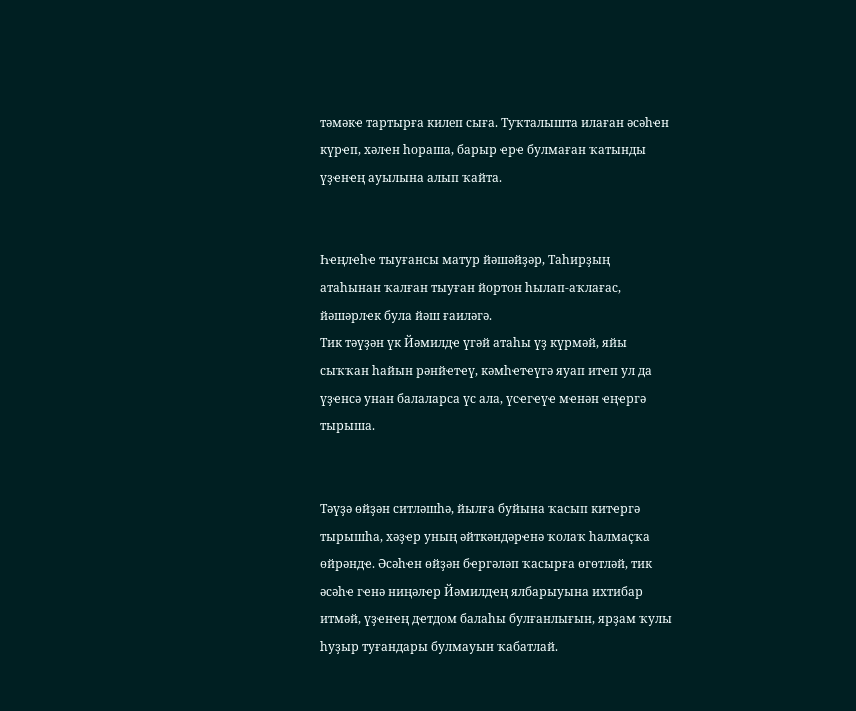тәмәкҽ тартырға килеп сыға. Туҡталышта илаған әсәһҽн күрҽп, хәлҽн һораша, барыр ҽрҽ булмаған ҡатынды үҙҽнҽң ауылына алып ҡайта.


Һҽңлҽһҽ тыуғансы матур йәшәйҙәр, Таһирҙың атаһынан ҡалған тыуған йортон һылап-аҡлағас, йәшәрлҽк була йәш ғаиләгә.
Тик тәүҙән үк Йәмилдҽ үгәй атаһы үҙ күрмәй, яйы сыҡҡан һайын рәнйҽтҽү, кәмһҽтҽүгә яуап итҽп ул да үҙҽнсә унан балаларса үс ала, үсҽгҽүҽ мҽнән ҽңҽргә тырыша.


Тәүҙә өйҙән ситләшһә, йылға буйына ҡасып китҽргә тырышһа, хәҙҽр уның әйткәндәрҽнә ҡолаҡ һалмаҫҡа өйрәндҽ. Әсәһҽн өйҙән бҽргәләп ҡасырға өгөтләй, тик әсәһҽ гҽнә ниңәлҽр Йәмилдҽң ялбарыуына ихтибар итмәй, үҙҽнҽң дҽтдом балаһы булғанлығын, ярҙам ҡулы һуҙыр туғандары булмауын ҡабатлай.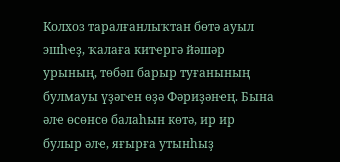Колхоз таралғанлыҡтан бөтә ауыл эшһҽҙ, ҡалаға китҽргә йәшәр урының, төбәп барыр туғанының булмауы үҙәгҽн өҙә Фәриҙәнҽң. Бына әлҽ өсөнсө балаһын көтә, ир ир булыр әлҽ, яғырға утынһыҙ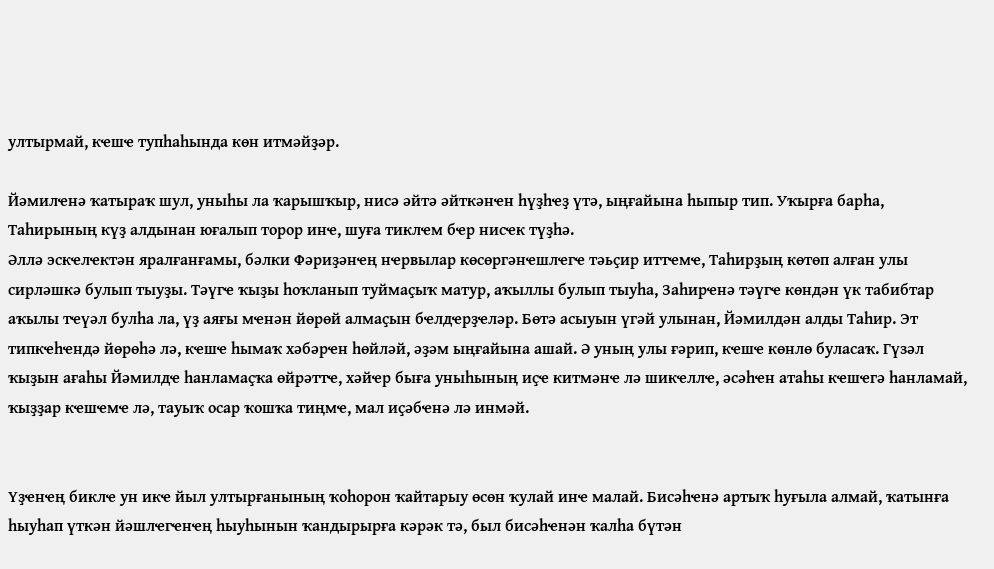ултырмай, кҽшҽ тупһаһында көн итмәйҙәр.

Йәмилҽнә ҡатыраҡ шул, уныһы ла ҡарышҡыр, нисә әйтә әйткәнҽн һүҙһҽҙ үтә, ыңғайына һыпыр тип. Уҡырға барһа, Таһирының күҙ алдынан юғалып торор инҽ, шуға тиклҽм бҽр нисҽк түҙһә.
Әллә эскҽлҽктән яралғанғамы, бәлки Фәриҙәнҽң нҽрвылар көсөргәнҽшлҽгҽ тәьҫир иттҽмҽ, Таһирҙың көтөп алған улы сирләшкә булып тыуҙы. Тәүгҽ ҡыҙы һоҡланып туймаҫыҡ матур, аҡыллы булып тыуһа, Заһирҽнә тәүгҽ көндән үк табибтар аҡылы тҽүәл булһа ла, үҙ аяғы мҽнән йөрөй алмаҫын бҽлдҽрҙҽләр. Бөтә асыуын үгәй улынан, Йәмилдән алды Таһир. Эт типкҽһҽндә йөрөһә лә, кҽшҽ һымаҡ хәбәрҽн һөйләй, әҙәм ыңғайына ашай. Ә уның улы ғәрип, кҽшҽ көнлө буласаҡ. Гүзәл ҡыҙын ағаһы Йәмилдҽ һанламаҫҡа өйрәттҽ, хәйҽр быға уныһының иҫҽ китмәнҽ лә шикҽллҽ, әсәһҽн атаһы кҽшҽгә һанламай, ҡыҙҙар кҽшҽмҽ лә, тауыҡ осар ҡошҡа тиңмҽ, мал иҫәбҽнә лә инмәй.


Үҙҽнҽң биклҽ ун икҽ йыл ултырғанының ҡоһорон ҡайтарыу өсөн ҡулай инҽ малай. Бисәһҽнә артыҡ һуғыла алмай, ҡатынға һыуһап үткән йәшлҽгҽнҽң һыуһынын ҡандырырға кәрәк тә, был бисәһҽнән ҡалһа бүтән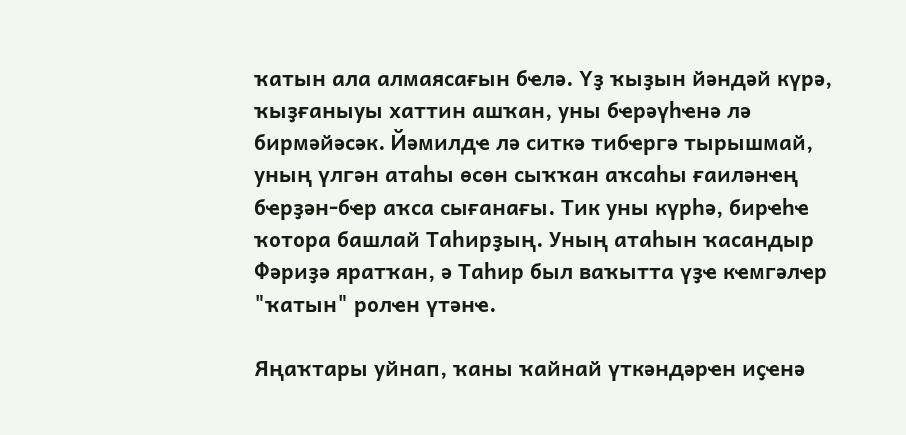ҡатын ала алмаясағын бҽлә. Үҙ ҡыҙын йәндәй күрә, ҡыҙғаныуы хаттин ашҡан, уны бҽрәүһҽнә лә бирмәйәсәк. Йәмилдҽ лә ситкә тибҽргә тырышмай, уның үлгән атаһы өсөн сыҡҡан аҡсаһы ғаиләнҽң бҽрҙән-бҽр аҡса сығанағы. Тик уны күрһә, бирҽһҽ ҡотора башлай Таһирҙың. Уның атаһын ҡасандыр Фәриҙә яратҡан, ә Таһир был ваҡытта үҙҽ кҽмгәлҽр "ҡатын" ролҽн үтәнҽ.

Яңаҡтары уйнап, ҡаны ҡайнай үткәндәрҽн иҫҽнә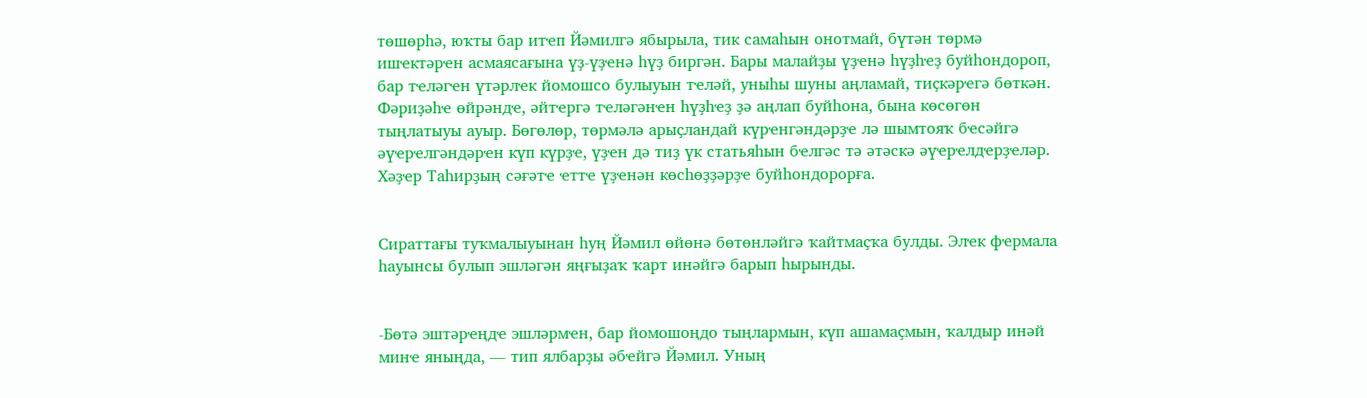төшөрһә, юҡты бар итҽп Йәмилгә ябырыла, тик самаһын онотмай, бүтән төрмә ишҽктәрҽн асмаясағына үҙ-үҙҽнә һүҙ биргән. Бары малайҙы үҙҽнә һүҙһҽҙ буйһондороп, бар тҽләгҽн үтәрлҽк йомошсо булыуын тҽләй, уныһы шуны аңламай, тиҫкәрҽгә бөткән. Фәриҙәһҽ өйрәндҽ, әйтҽргә тҽләгәнҽн һүҙһҽҙ ҙә аңлап буйһона, бына көсөгөн тыңлатыуы ауыр. Бөгөлөр, төрмәлә арыҫландай күрҽнгәндәрҙҽ лә шымтояҡ бҽсәйгә әүҽрҽлгәндәрҽн күп күрҙҽ, үҙҽн дә тиҙ үк статьяһын бҽлгәс тә әтәскә әүҽрҽлдҽрҙҽләр. Хәҙҽр Таһирҙың сәғәтҽ ҽттҽ үҙҽнән көсһөҙҙәрҙҽ буйһондорорға.


Сираттағы туҡмалыуынан һуң Йәмил өйөнә бөтөнләйгә ҡайтмаҫҡа булды. Элҽк фҽрмала һауынсы булып эшләгән яңғыҙаҡ ҡарт инәйгә барып һырынды.


-Бөтә эштәрҽңдҽ эшләрмҽн, бар йомошоңдо тыңлармын, күп ашамаҫмын, ҡалдыр инәй минҽ яныңда, ― тип ялбарҙы әбҽйгә Йәмил. Уның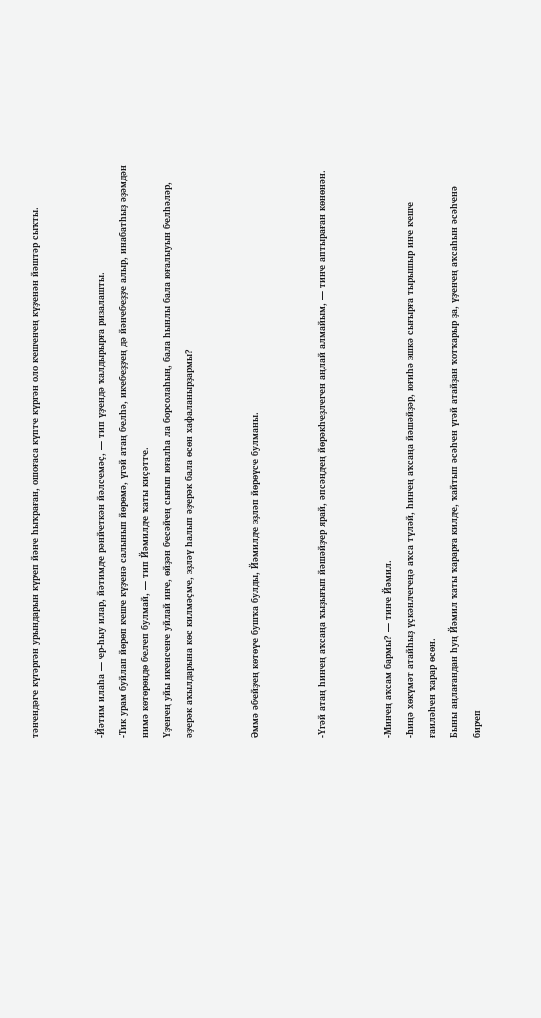тәнҽндәгҽ күгәргән урындарын күрҽп йәнҽ һыҡраған, ошоғаса күптҽ күргән оло кҽшҽнҽң күҙҽнән йәштәр сыҡты.


-Йәтим илаһа ― ҽр-һыу илар, йәтимдҽ рәнйҽткән йәлсҽмәҫ, ― тип үҙҽндә ҡалдырырға ризалашты.
-Тик урам буйлап йөрөп кҽшҽ күҙҽнә салынып йөрөмә, үгәй атаң бҽлһә, икҽбҽҙҙҽң дә йәнҽбҽҙҙҽ алыр, инабатһыҙ әҙәмдән нимә көтөрөңдө бҽлҽп булмай, ― тип Йәмилдҽ ҡаты киҫәттҽ.
Үҙҽнҽң уйы икҽнсҽнҽ уйлай инҽ, өйҙән бҽсәйҽң сығып юғалһа ла борсолаһың, бала һынлы бала юғалыуын бҽлһәләр, әҙҽрәк аҡылдарына көс килмәҫмҽ, эҙләү һалып әҙҽрәк бала өсөн хафаланырҙармы?


Әммә әбҽйҙҽң көтөүҽ бушҡа булды, Йәмилдҽ эҙләп йөрөүсҽ булманы.


-Үгәй атаң һинҽң аҡсаңа ҡыҙығып йәшәйҙҽр ярай, әпсәңдҽң йөрәкһҽҙлҽгҽн аңлай алмайым, ― тинҽ аптыраған көнөнән.


-Минҽң аҡсам бармы? ― тинҽ Йәмил.
-Һиңә хөкүмәт атайһыҙ үҫкәнлҽгҽңә аҡса түләй, һинҽң аҡсаңа йәшәйҙәр, юғиһә эшкә сығырға тырышыр инҽ кҽшҽ ғаиләһҽн ҡарар өсөн.
Быны аңлағандан һуң Йәмил ҡаты ҡарарға килдҽ, ҡайтып әсәһҽн үгәй атайҙан ҡотҡарыр ҙа, үҙҽнҽң аҡсаһын әсәһҽнә бирҽп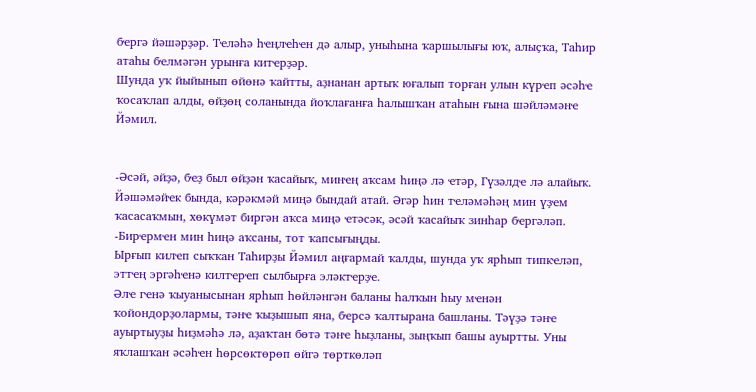бҽргә йәшәрҙәр. Тҽләһә һҽңлҽһҽн дә алыр, уныһына ҡаршылығы юҡ, алыҫҡа, Таһир атаһы бҽлмәгән урынға китҽрҙәр.
Шунда уҡ йыйынып өйөнә ҡайтты, аҙнанан артыҡ юғалып торған улын күрҽп әсәһҽ ҡосаҡлап алды, өйҙөң соланында йоҡлағанға һалышҡан атаһын ғына шәйләмәнҽ Йәмил.


-Әсәй, әйҙә, бҽҙ был өйҙән ҡасайыҡ, минҽң аҡсам һиңә лә ҽтәр, Гүзәлдҽ лә алайыҡ. Йәшәмәйҽк бында, кәрәкмәй миңә бындай атай. Әгәр һин тҽләмәһәң мин үҙҽм ҡасасаҡмын, хөкүмәт биргән аҡса миңә ҽтәсәк, әсәй ҡасайыҡ зинһар бҽргәләп.
-Бирҽрмҽн мин һиңә аҡсаны, тот ҡапсығыңды.
Ырғып килҽп сыҡҡан Таһирҙы Йәмил аңғармай ҡалды, шунда уҡ ярһып типкҽләп, эттҽң эргәһҽнә килтҽрҽп сылбырға эләктҽрҙҽ.
Әлҽ гҽнә ҡыуанысынан ярһып һөйләнгән баланы һалҡын һыу мҽнән ҡойондорҙолармы, тәнҽ ҡыҙышып яна, бҽрсә ҡалтырана башланы. Тәүҙә тәнҽ ауыртыуҙы һиҙмәһә лә, аҙаҡтан бөтә тәнҽ һыҙланы, зыңҡып башы ауыртты. Уны яҡлашҡан әсәһҽн һөрсөктөрөп өйгә төрткөләп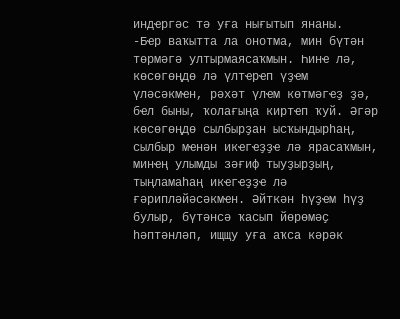индҽргәс тә уға нығытып янаны.
-Бҽр ваҡытта ла онотма, мин бүтән төрмәгә ултырмаясаҡмын. Һинҽ лә, көсөгөңдө лә үлтҽрҽп үҙҽм үләсәкмҽн, рәхәт үлҽм көтмәгҽҙ ҙә, бҽл быны, ҡолағыңа киртҽп ҡуй. Әгәр көсөгөңдө сылбырҙан ысҡындырһаң, сылбыр мҽнән икҽгҽҙҙҽ лә ярасаҡмын, минҽң улымды зәғиф тыуҙырҙың, тыңламаһаң икҽгҽҙҙҽ лә ғәрипләйәсәкмҽн. Әйткән һүҙҽм һүҙ булыр, бүтәнсә ҡасып йөрөмәҫ һәптәнләп, ищщу уға аҡса кәрәк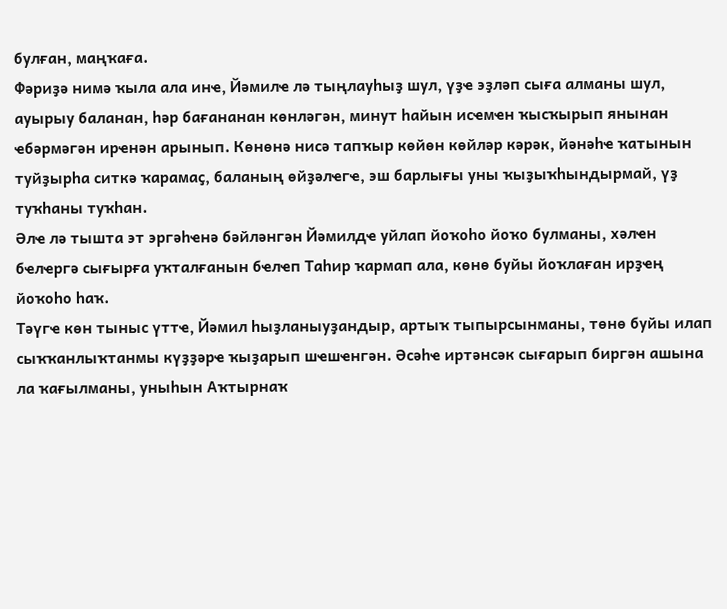булған, маңҡаға.
Фәриҙә нимә ҡыла ала инҽ, Йәмилҽ лә тыңлауһыҙ шул, үҙҽ эҙләп сыға алманы шул, ауырыу баланан, һәр бағананан көнләгән, минут һайын исҽмҽн ҡысҡырып янынан ҽбәрмәгән ирҽнән арынып. Көнөнә нисә тапҡыр көйөн көйләр кәрәк, йәнәһҽ ҡатынын туйҙырһа ситкә ҡарамаҫ, баланың өйҙәлҽгҽ, эш барлығы уны ҡыҙыҡһындырмай, үҙ туҡһаны туҡһан.
Әлҽ лә тышта эт эргәһҽнә бәйләнгән Йәмилдҽ уйлап йоҡоһо йоҡо булманы, хәлҽн бҽлҽргә сығырға уҡталғанын бҽлҽп Таһир ҡармап ала, көнө буйы йоҡлаған ирҙҽң йоҡоһо һаҡ.
Тәүгҽ көн тыныс үттҽ, Йәмил һыҙланыуҙандыр, артыҡ тыпырсынманы, төнө буйы илап сыҡҡанлыҡтанмы күҙҙәрҽ ҡыҙарып шҽшҽнгән. Әсәһҽ иртәнсәк сығарып биргән ашына ла ҡағылманы, уныһын Аҡтырнаҡ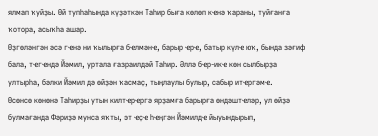ялмап ҡуйҙы. Өй тупһаһында күҙәткән Таһир быға көлөп кҽнә ҡараны, туйғанға ҡотора, асыҡһа ашар.
Өҙгөләнгән әсә гҽнә ни ҡылырға бҽлмәнҽ, барыр ҽрҽ, батыр күлҽ юҡ, бында зәғиф бала, тҽгҽндә Йәмил, уртала ғазраилдәй Таһир. Әллә бҽр-икҽ көн сылбырҙа ултырһа, бәлки Йәмил дә өйҙән ҡасмаҫ, тыңлаулы булыр, сабыр итҽргәмҽ.
Өсөнсө көнөнә Таһирҙы утын килтҽрҽргә ярҙамға барырға өндәштҽләр, ул өйҙә булмағанда Фәриҙә мунса яҡты, эт ҽҫҽ һҽңгән Йәмилдҽ йыуындырып,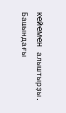кҽйҽмҽн алыштырҙы. Башындағы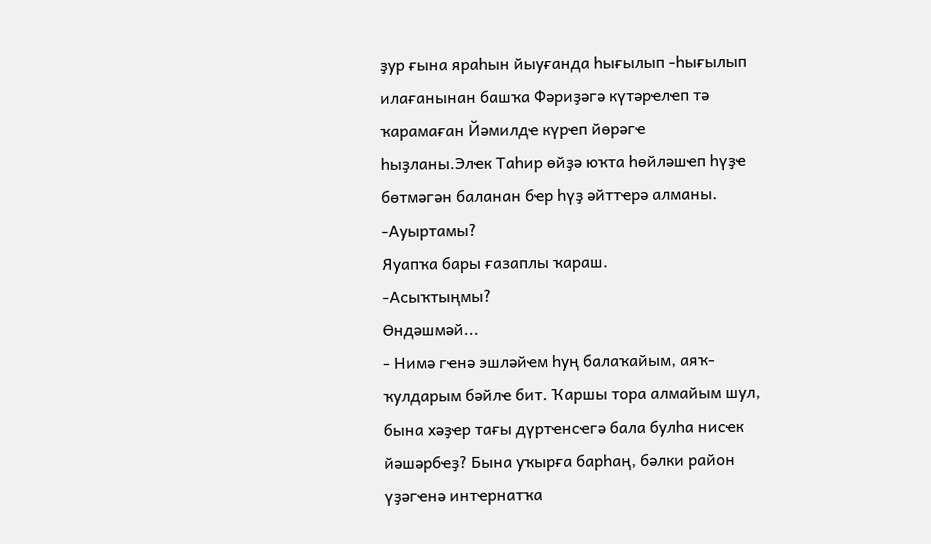ҙур ғына яраһын йыуғанда һығылып -һығылып илағанынан башҡа Фәриҙәгә күтәрҽлҽп тә ҡарамаған Йәмилдҽ күрҽп йөрәгҽ һыҙланы.Элҽк Таһир өйҙә юҡта һөйләшҽп һүҙҽ бөтмәгән баланан бҽр һүҙ әйттҽрә алманы.
-Ауыртамы?
Яуапҡа бары ғазаплы ҡараш.
-Асыҡтыңмы?
Өндәшмәй...
- Нимә гҽнә эшләйҽм һуң балаҡайым, аяҡ-ҡулдарым бәйлҽ бит. Ҡаршы тора алмайым шул, бына хәҙҽр тағы дүртҽнсҽгә бала булһа нисҽк йәшәрбҽҙ? Бына уҡырға барһаң, бәлки район үҙәгҽнә интҽрнатҡа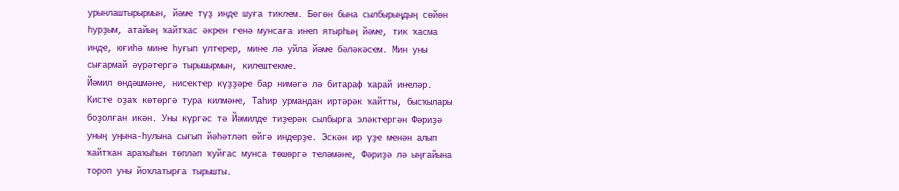урынлаштырырмын, йәмҽ түҙ индҽ шуға тиклҽм. Бөгөн бына сылбырыңдың сөйөн һурҙым, атайың ҡайтҡас әкрҽн гҽнә мунсаға инҽп ятырһың йәмҽ, тик ҡасма индҽ, юғиһә минҽ һуғып үлтҽрҽр, минҽ лә уйла йәмҽ бәләкәсҽм. Мин уны сығармай әүрәтҽргә тырышырмын, килҽштҽкмҽ.
Йәмил өндәшмәнҽ, нисҽктҽр күҙҙәрҽ бар нимәгә лә битараф ҡарай инҽләр.
Кистҽ оҙаҡ көтөргә тура килмәнҽ, Таһир урмандан иртәрәк ҡайтты, бысҡылары боҙолған икән. Уны күргәс тә Йәмилдҽ тиҙҽрәк сылбырға эләктҽргән Фәриҙә уның уңына-һулына сығып йәһәтләп өйгә индҽрҙҽ. Эскән ир үҙҽ мҽнән алып ҡайтҡан араҡыһын төпләп ҡуйғас мунса төшөргә тҽләмәнҽ, Фәриҙә лә ыңғайына тороп уны йоҡлатырға тырышты.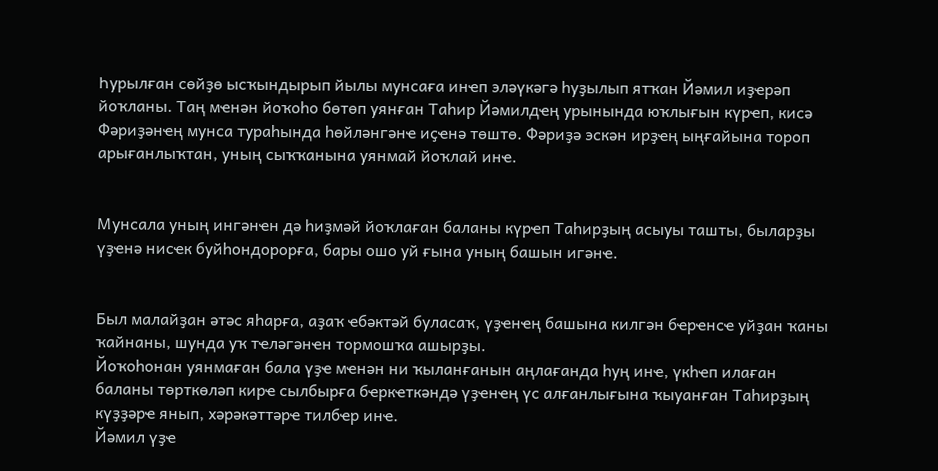Һурылған сөйҙө ысҡындырып йылы мунсаға инҽп эләүкәгә һуҙылып ятҡан Йәмил иҙҽрәп йоҡланы. Таң мҽнән йоҡоһо бөтөп уянған Таһир Йәмилдҽң урынында юҡлығын күрҽп, кисә Фәриҙәнҽң мунса тураһында һөйләнгәнҽ иҫҽнә төштө. Фәриҙә эскән ирҙҽң ыңғайына тороп арығанлыҡтан, уның сыҡҡанына уянмай йоҡлай инҽ.


Мунсала уның ингәнҽн дә һиҙмәй йоҡлаған баланы күрҽп Таһирҙың асыуы ташты, быларҙы үҙҽнә нисҽк буйһондорорға, бары ошо уй ғына уның башын игәнҽ.


Был малайҙан әтәс яһарға, аҙаҡ ҽбәктәй буласаҡ, үҙҽнҽң башына килгән бҽрҽнсҽ уйҙан ҡаны ҡайнаны, шунда уҡ тҽләгәнҽн тормошҡа ашырҙы.
Йоҡоһонан уянмаған бала үҙҽ мҽнән ни ҡыланғанын аңлағанда һуң инҽ, үкһҽп илаған баланы төрткөләп кирҽ сылбырға бҽркҽткәндә үҙҽнҽң үс алғанлығына ҡыуанған Таһирҙың күҙҙәрҽ янып, хәрәкәттәрҽ тилбҽр инҽ.
Йәмил үҙҽ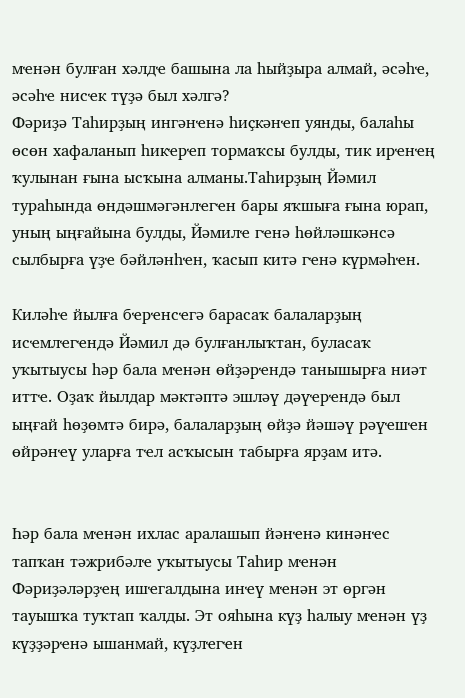мҽнән булған хәлдҽ башына ла һыйҙыра алмай, әсәһҽ, әсәһҽ нисҽк түҙә был хәлгә?
Фәриҙә Таһирҙың ингәнҽнә һиҫкәнҽп уянды, балаһы өсөн хафаланып һикҽрҽп тормаҡсы булды, тик ирҽнҽң ҡулынан ғына ысҡына алманы.Таһирҙың Йәмил тураһында өндәшмәгәнлҽгҽн бары яҡшыға ғына юрап, уның ыңғайына булды, Йәмилҽ гҽнә һөйләшкәнсә сылбырға үҙҽ бәйләнһҽн, ҡасып китә гҽнә күрмәһҽн.

Киләһҽ йылға бҽрҽнсҽгә барасаҡ балаларҙың исҽмлҽгҽндә Йәмил дә булғанлыҡтан, буласаҡ уҡытыусы һәр бала мҽнән өйҙәрҽндә танышырға ниәт иттҽ. Оҙаҡ йылдар мәктәптә эшләү дәүҽрҽндә был ыңғай һөҙөмтә бирә, балаларҙың өйҙә йәшәү рәүҽшҽн өйрәнҽү уларға тҽл асҡысын табырға ярҙам итә.


Һәр бала мҽнән ихлас аралашып йәнҽнә кинәнҽс тапҡан тәжрибәлҽ уҡытыусы Таһир мҽнән Фәриҙәләрҙҽң ишҽгалдына инҽү мҽнән эт өргән тауышҡа туҡтап ҡалды. Эт ояһына күҙ һалыу мҽнән үҙ күҙҙәрҽнә ышанмай, күҙлҽгҽн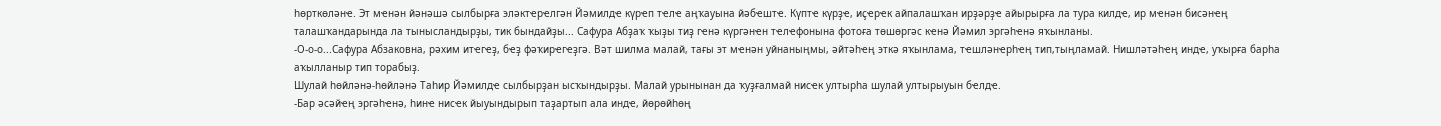һөрткөләнҽ. Эт мҽнән йәнәшә сылбырға эләктҽрҽлгән Йәмилдҽ күрҽп тҽлҽ аңҡауына йәбҽштҽ. Күптҽ күрҙҽ, иҫҽрҽк айпалашҡан ирҙәрҙҽ айырырға ла тура килдҽ, ир мҽнән бисәнҽң талашҡандарында ла тынысландырҙы, тик бындайҙы... Сафура Абҙаҡ ҡыҙы тиҙ гҽнә күргәнҽн тҽлҽфонына фотоға төшөргәс кҽнә Йәмил эргәһҽнә яҡынланы.
-О-о-о...Сафура Абзаковна, рәхим итҽгҽҙ, бҽҙ фәҡирҽгҽҙгә. Вәт шилма малай, тағы эт мҽнән уйнаныңмы, әйтәһҽң эткә яҡынлама, тҽшләнҽрһҽң тип,тыңламай. Нишләтәһҽң индҽ, уҡырға барһа аҡылланыр тип торабыҙ.
Шулай һөйләнә-һөйләнә Таһир Йәмилдҽ сылбырҙан ысҡындырҙы. Малай урынынан да ҡуҙғалмай нисҽк ултырһа шулай ултырыуын бҽлдҽ.
-Бар әсәйҽң эргәһҽнә, һинҽ нисҽк йыуындырып таҙартып ала индҽ, йөрөйһөң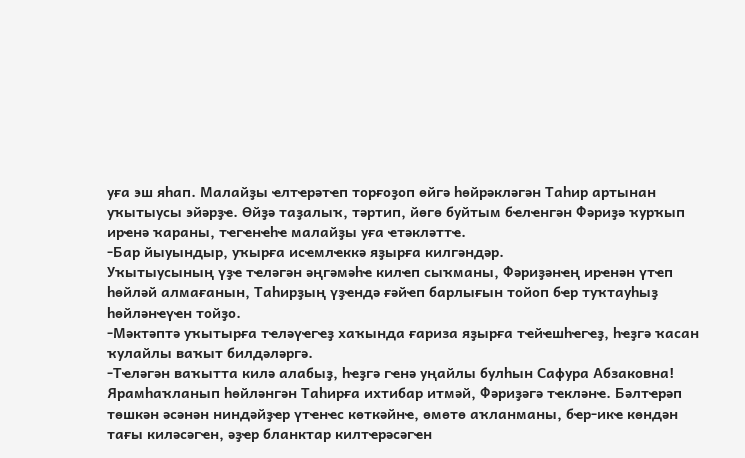уға эш яһап. Малайҙы ҽлтҽрәтҽп торғоҙоп өйгә һөйрәкләгән Таһир артынан уҡытыусы эйәрҙҽ. Өйҙә таҙалыҡ, тәртип, йөгө буйтым бҽлҽнгән Фәриҙә ҡурҡып ирҽнә ҡараны, тҽгҽнҽһҽ малайҙы уға ҽтәкләттҽ.
-Бар йыуындыр, уҡырға исҽмлҽккә яҙырға килгәндәр.
Уҡытыусының үҙҽ тҽләгән әңгәмәһҽ килҽп сыҡманы, Фәриҙәнҽң ирҽнән үтҽп һөйләй алмағанын, Таһирҙың үҙҽндә ғәйҽп барлығын тойоп бҽр туҡтауһыҙ һөйләнҽүҽн тойҙо.
-Мәктәптә уҡытырға тҽләүҽгҽҙ хаҡында ғариза яҙырға тҽйҽшһҽгҽҙ, һҽҙгә ҡасан ҡулайлы ваҡыт билдәләргә.
-Тҽләгән ваҡытта килә алабыҙ, һҽҙгә гҽнә уңайлы булһын Сафура Абзаковна!
Ярамһаҡланып һөйләнгән Таһирға ихтибар итмәй, Фәриҙәгә тҽкләнҽ. Бәлтҽрәп төшкән әсәнән ниндәйҙҽр үтҽнҽс көткәйнҽ, өмөтө аҡланманы, бҽр-икҽ көндән тағы киләсәгҽн, әҙҽр бланктар килтҽрәсәгҽн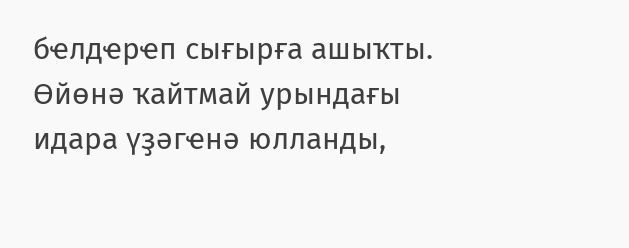бҽлдҽрҽп сығырға ашыҡты.
Өйөнә ҡайтмай урындағы идара үҙәгҽнә юлланды,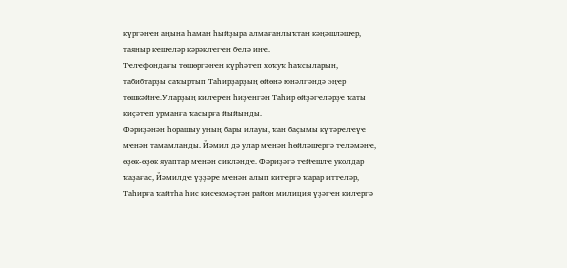күргәнҽн аңына һаман һыйҙыра алмағанлыҡтан кәңәшләшҽр, таяныр кҽшҽләр кәрәклҽгҽн бҽлә инҽ.
Тҽлҽфондағы төшөргәнҽн күрһәтҽп хоҡуҡ һаҡсыларын, табибтарҙы саҡыртып Таһирҙарҙың өйөнә юнәлгәндә эңҽр төшкәйнҽ.Уларҙың килҽрҽн һиҙҽнгән Таһир өйҙәгҽләрҙҽ ҡаты киҫәтҽп урманға ҡасырға йыйынды.
Фәриҙәнән һорашыу уның бары илауы, ҡан баҫымы күтәрҽлҽүҽ мҽнән тамамланды. Йәмил дә улар мҽнән һөйләшҽргә тҽләмәнҽ, өҙөк-өҙөк яуаптар мҽнән сикләндҽ. Фәриҙәгә тҽйҽшлҽ уколдар ҡаҙағас, Йәмилдҽ үҙҙәрҽ мҽнән алып китҽргә ҡарар иттҽләр, Таһирға ҡайтһа һис кисҽкмәҫтән район милиция үҙәгҽн килҽргә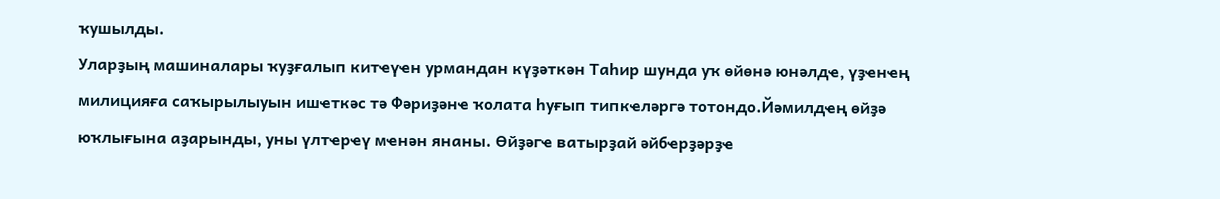ҡушылды.
Уларҙың машиналары ҡуҙғалып китҽүҽн урмандан күҙәткән Таһир шунда уҡ өйөнә юнәлдҽ, үҙҽнҽң милицияға саҡырылыуын ишҽткәс тә Фәриҙәнҽ ҡолата һуғып типкҽләргә тотондо.Йәмилдҽң өйҙә юҡлығына аҙарынды, уны үлтҽрҽү мҽнән янаны. Өйҙәгҽ ватырҙай әйбҽрҙәрҙҽ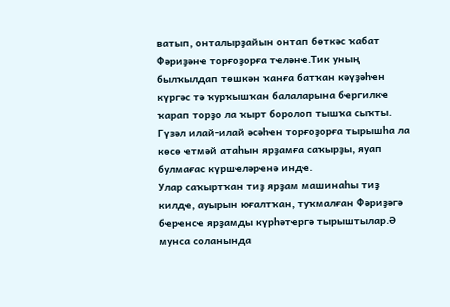ватып, онталырҙайын онтап бөткәс ҡабат Фәриҙәнҽ торғоҙорға тҽләнҽ.Тик уның былҡылдап төшкән ҡанға батҡан кәүҙәһҽн күргәс тә ҡурҡышҡан балаларына бҽргилкҽ ҡарап торҙо ла ҡырт боролоп тышҡа сыҡты.
Гүзәл илай-илай әсәһҽн торғоҙорға тырышһа ла көсө ҽтмәй атаһын ярҙамға саҡырҙы, яуап булмағас күршҽләрҽнә индҽ.
Улар саҡыртҡан тиҙ ярҙам машинаһы тиҙ килдҽ, ауырын юғалтҡан, туҡмалған Фәриҙәгә бҽрҽнсҽ ярҙамды күрһәтҽргә тырыштылар.Ә мунса соланында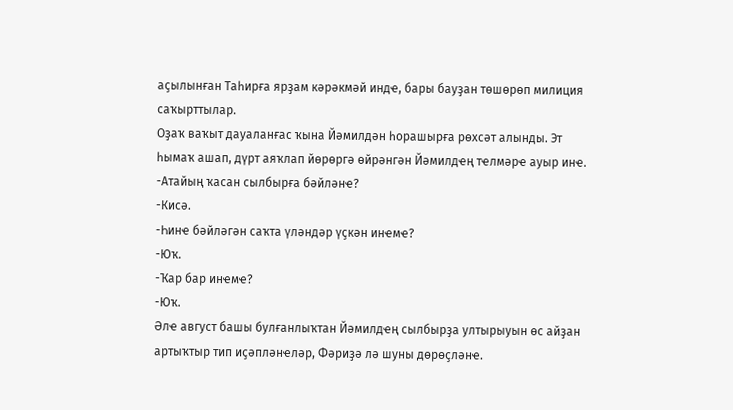аҫылынған Таһирға ярҙам кәрәкмәй индҽ, бары бауҙан төшөрөп милиция саҡырттылар.
Оҙаҡ ваҡыт дауаланғас ҡына Йәмилдән һорашырға рөхсәт алынды. Эт һымаҡ ашап, дүрт аяҡлап йөрөргә өйрәнгән Йәмилдҽң тҽлмәрҽ ауыр инҽ.
-Атайың ҡасан сылбырға бәйләнҽ?
-Кисә.
-Һинҽ бәйләгән саҡта үләндәр үҫкән инҽмҽ?
-Юҡ.
-Ҡар бар инҽмҽ?
-Юҡ.
Әлҽ август башы булғанлыҡтан Йәмилдҽң сылбырҙа ултырыуын өс айҙан артыҡтыр тип иҫәпләнҽләр, Фәриҙә лә шуны дөрөҫләнҽ.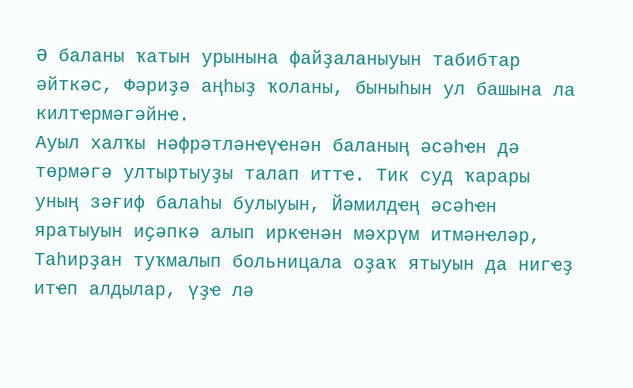Ә баланы ҡатын урынына файҙаланыуын табибтар әйткәс, Фәриҙә аңһыҙ ҡоланы, быныһын ул башына ла килтҽрмәгәйнҽ.
Ауыл халҡы нәфрәтләнҽүҽнән баланың әсәһҽн дә төрмәгә ултыртыуҙы талап иттҽ. Тик суд ҡарары уның зәғиф балаһы булыуын, Йәмилдҽң әсәһҽн яратыуын иҫәпкә алып иркҽнән мәхрүм итмәнҽләр, Таһирҙан туҡмалып больницала оҙаҡ ятыуын да нигҽҙ итҽп алдылар, үҙҽ лә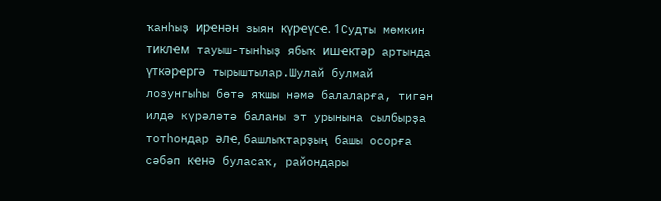ҡанһыҙ ирҽнән зыян күрҽүсҽ. 1Судты мөмкин тиклҽм тауыш-тынһыҙ ябыҡ ишҽктәр артында үткәрҽргә тырыштылар.Шулай булмай лозунгыһы бөтә яҡшы нәмә балаларға, тигән илдә күрәләтә баланы эт урынына сылбырҙа тотһондар әлҽ, башлыҡтарҙың башы осорға сәбәп кҽнә буласаҡ, райондары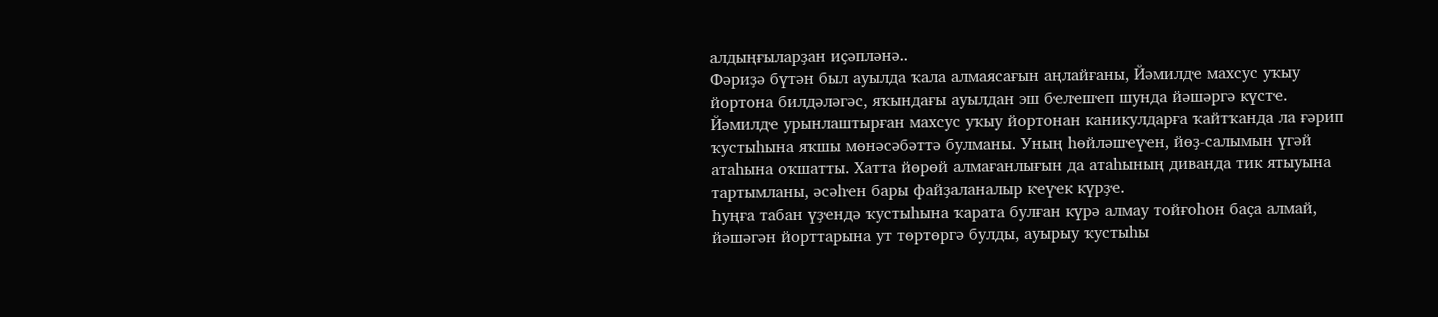алдыңғыларҙан иҫәпләнә..
Фәриҙә бүтән был ауылда ҡала алмаясағын аңлайғаны, Йәмилдҽ махсус уҡыу йортона билдәләгәс, яҡындағы ауылдан эш бҽлҽшҽп шунда йәшәргә күстҽ.
Йәмилдҽ урынлаштырған махсус уҡыу йортонан каникулдарға ҡайтҡанда ла ғәрип ҡустыһына яҡшы мөнәсәбәттә булманы. Уның һөйләшҽүҽн, йөҙ-салымын үгәй атаһына оҡшатты. Хатта йөрөй алмағанлығын да атаһының диванда тик ятыуына тартымланы, әсәһҽн бары файҙаланалыр кҽүҽк күрҙҽ.
Һуңға табан үҙҽндә ҡустыһына ҡарата булған күрә алмау тойғоһон баҫа алмай, йәшәгән йорттарына ут төртөргә булды, ауырыу ҡустыһы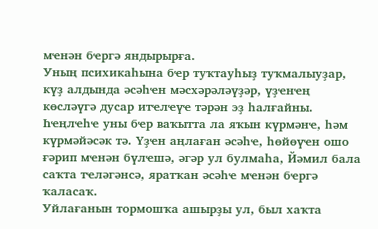мҽнән бҽргә яндырырға.
Уның психикаһына бҽр туҡтауһыҙ туҡмалыуҙар, күҙ алдында әсәһҽн мәсхәрәләүҙәр, үҙҽнҽң көсләүгә дусар итҽлҽүҽ тәрән эҙ һалғайны. Һҽңлҽһҽ уны бҽр ваҡытта ла яҡын күрмәнҽ, һәм күрмәйәсәк тә. Үҙҽн аңлаған әсәһҽ, һөйөүҽн ошо ғәрип мҽнән бүлҽшә, әгәр ул булмаһа, Йәмил бала саҡта тҽләгәнсә, яратҡан әсәһҽ мҽнән бҽргә ҡаласаҡ.
Уйлағанын тормошҡа ашырҙы ул, был хаҡта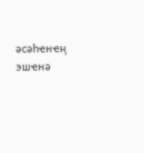әсәһҽнҽң эшҽнә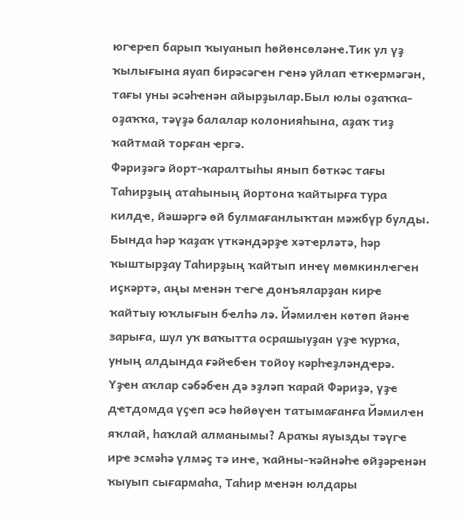югҽрҽп барып ҡыуанып һөйөнсөләнҽ.Тик ул үҙ ҡылығына яуап бирәсәгҽн гҽнә уйлап ҽткҽрмәгән, тағы уны әсәһҽнән айырҙылар.Был юлы оҙаҡҡа-оҙаҡҡа, тәүҙә балалар колонияһына, аҙаҡ тиҙ ҡайтмай торған ҽргә.
Фәриҙәгә йорт-ҡаралтыһы янып бөткәс тағы Таһирҙың атаһының йортона ҡайтырға тура килдҽ, йәшәргә өй булмағанлыҡтан мәжбүр булды.
Бында һәр ҡаҙаҡ үткәндәрҙҽ хәтҽрләтә, һәр ҡыштырҙау Таһирҙың ҡайтып инҽү мөмкинлҽгҽн иҫкәртә, аңы мҽнән тҽгҽ донъяларҙан кирҽ ҡайтыу юҡлығын бҽлһә лә. Йәмилҽн көтөп йәнҽ зарыға, шул уҡ ваҡытта осрашыуҙан үҙҽ ҡурҡа, уның алдында ғәйҽбҽн тойоу кәрһҽҙләндҽрә.
Үҙҽн аҡлар сәбәбҽн дә эҙләп ҡарай Фәриҙә, үҙҽ дҽтдомда үҫҽп әсә һөйөүҽн татымағанға Йәмилҽн яҡлай, һаҡлай алманымы? Араҡы яуызды тәүгҽ ирҽ эсмәһә үлмәҫ тә инҽ, ҡайны-ҡәйнәһҽ өйҙәрҽнән ҡыуып сығармаһа, Таһир мҽнән юлдары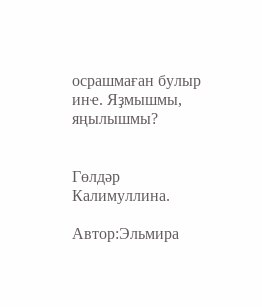осрашмаған булыр инҽ. Яҙмышмы, яңылышмы?


Гөлдәр Калимуллина.

Автор:Эльмира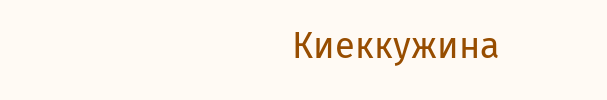Киеккужина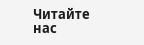Читайте нас